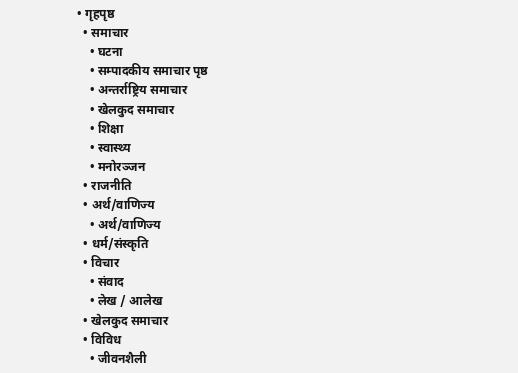• गृहपृष्ठ
  • समाचार
    • घटना
    • सम्पादकीय समाचार पृष्ठ
    • अन्तर्राष्ट्रिय समाचार
    • खेलकुद समाचार
    • शिक्षा
    • स्वास्थ्य
    • मनोरञ्जन
  • राजनीति
  • अर्थ/वाणिज्य
    • अर्थ/वाणिज्य
  • धर्म/संस्कृति
  • विचार
    • संवाद
    • लेख / आलेख
  • खेलकुद समाचार
  • विविध
    • जीवनशैली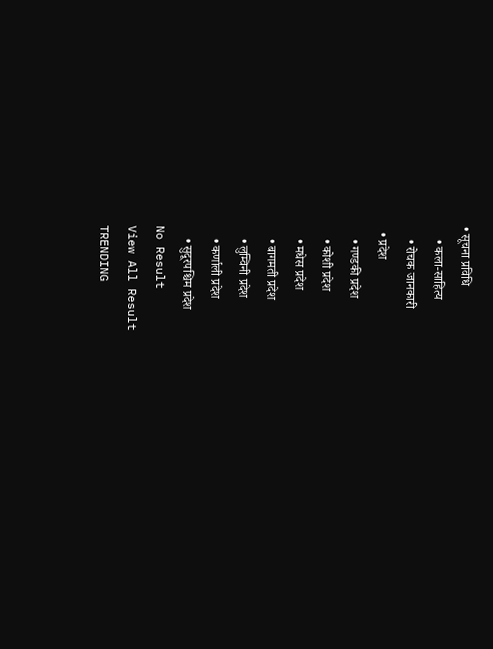• सूचना प्रविधि
    • कला-साहित्य
    • रोचक जानकारी
  • प्रदेश
    • गण्डकी प्रदेश
    • कोशी प्रदेश
    • मधेस प्रदेश
    • बागमती प्रदेश
    • लुम्विनी प्रदेश
    • कर्णाली प्रदेश
    • सुदूरपश्चिम प्रदेश
No Result
View All Result
TRENDING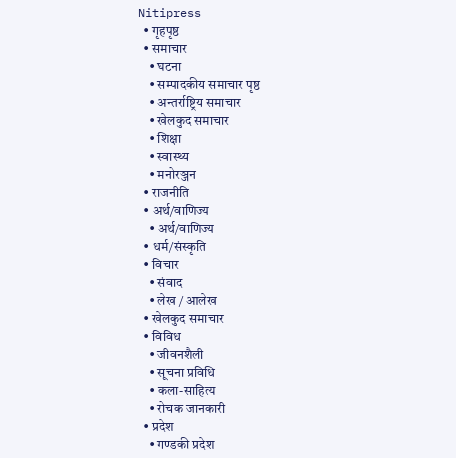Nitipress
  • गृहपृष्ठ
  • समाचार
    • घटना
    • सम्पादकीय समाचार पृष्ठ
    • अन्तर्राष्ट्रिय समाचार
    • खेलकुद समाचार
    • शिक्षा
    • स्वास्थ्य
    • मनोरञ्जन
  • राजनीति
  • अर्थ/वाणिज्य
    • अर्थ/वाणिज्य
  • धर्म/संस्कृति
  • विचार
    • संवाद
    • लेख / आलेख
  • खेलकुद समाचार
  • विविध
    • जीवनशैली
    • सूचना प्रविधि
    • कला-साहित्य
    • रोचक जानकारी
  • प्रदेश
    • गण्डकी प्रदेश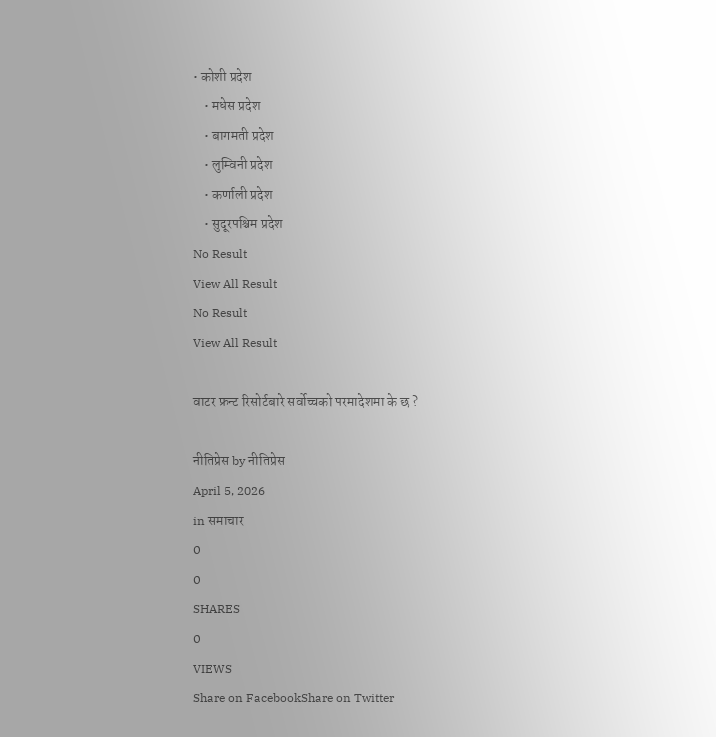• कोशी प्रदेश
    • मधेस प्रदेश
    • बागमती प्रदेश
    • लुम्विनी प्रदेश
    • कर्णाली प्रदेश
    • सुदूरपश्चिम प्रदेश
No Result
View All Result
No Result
View All Result

वाटर फ्रन्ट रिसोर्टबारे सर्वोच्चको परमादेशमा के छ ?

नीतिप्रेस by नीतिप्रेस
April 5, 2026
in समाचार
0
0
SHARES
0
VIEWS
Share on FacebookShare on Twitter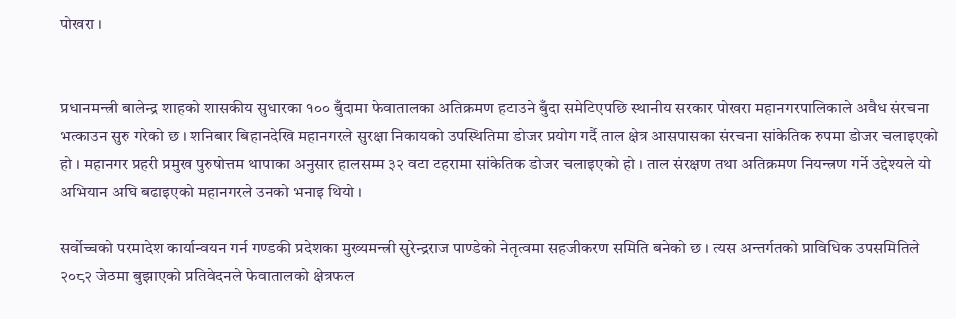पोखरा ।


प्रधानमन्त्री बालेन्द्र शाहको शासकीय सुधारका १०० बुँदामा फेवातालका अतिक्रमण हटाउने बुँदा समेटिएपछि स्थानीय सरकार पोखरा महानगरपालिकाले अवैध संरचना भत्काउन सुरु गरेको छ । शनिबार बिहानदेखि महानगरले सुरक्षा निकायको उपस्थितिमा डोजर प्रयोग गर्दै ताल क्षेत्र आसपासका संरचना सांकेतिक रुपमा डोजर चलाइएको हो । महानगर प्रहरी प्रमुख पुरुषोत्तम थापाका अनुसार हालसम्म ३२ वटा टहरामा सांकेतिक डोजर चलाइएको हो । ताल संरक्षण तथा अतिक्रमण नियन्त्रण गर्ने उद्देश्यले यो अभियान अघि बढाइएको महानगरले उनको भनाइ थियो ।

सर्वोच्चको परमादेश कार्यान्वयन गर्न गण्डकी प्रदेशका मुख्यमन्त्री सुरेन्द्रराज पाण्डेको नेतृत्वमा सहजीकरण समिति बनेको छ । त्यस अन्तर्गतको प्राविधिक उपसमितिले २०८२ जेठमा बुझाएको प्रतिवेदनले फेवातालको क्षेत्रफल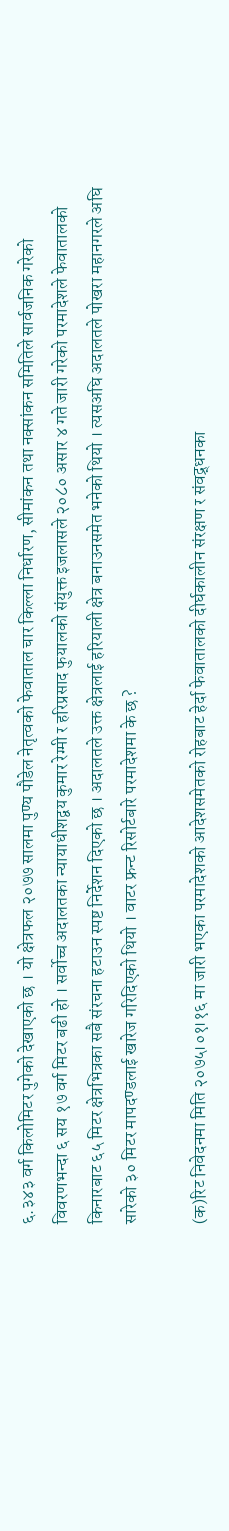६.३४३ वर्ग किलोमिटर पुगेको देखाएको छ । यो क्षेत्रफल २०७७ सालमा पुण्य पौडेल नेतृत्वको फेवाताल चार किल्ला निर्धारण, सीमांकन तथा नक्सांकन समितिले सार्वजनिक गरेको विवरणभन्दा ६ सय १७ वर्ग मिटर बढी हो । सर्वोच्च अदालतका न्यायाधीशद्वय कुमार रेग्मी र हरिप्रसाद फुयालको संयुक्त इजलासले २०८० असार ४ गते जारी गरेको परमादेशले फेवातालको किनारबाट ६५ मिटर क्षेत्रभित्रका सबै संरचना हटाउन स्पष्ट निर्देशन दिएको छ । अदालतले उक्त क्षेत्रलाई हरियाली क्षेत्र बनाउनसमेत भनेको थियो । त्यसअघि अदालतले पोखरा महानगरले अघि सारेको ३० मिटर मापदण्डलाई खारेज गरिदिएको थियो । वाटर फ्रन्ट रिसोर्टबारे परमादेशमा के छ ?

(क)रिट निवेदनमा मिति २०७५।०१।१६ मा जारी भएका परमादेशको आदेशसमेतको रोहबाट हेर्दा फेवातालको दीर्घकालीन संरक्षण र संवद्र्धनका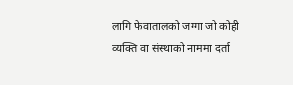लागि फेवातालको जग्गा जो कोही व्यक्ति वा संस्थाको नाममा दर्ता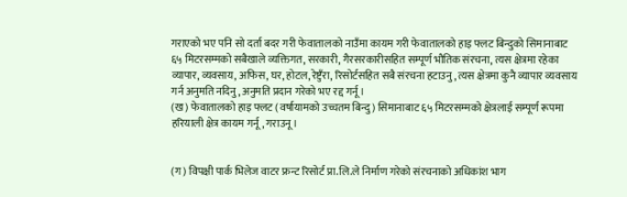गराएको भए पनि सो दर्ता बदर गरी फेवातालको नाउँमा कायम गरी फेवातालको हाइ फ्लट बिन्दुको सिमानाबाट ६५ मिटरसम्मको सबैखाले व्यक्तिगत, सरकारी, गैरसरकारीसहित सम्पूर्ण भौतिक संरचना, त्यस क्षेत्रमा रहेका व्यापार, व्यवसाय, अफिस, घर, होटल, रेष्टुँरा, रिसोर्टसहित सबै संरचना हटाउनु, त्यस क्षेत्रमा कुनै व्यापार व्यवसाय गर्न अनुमति नदिनु, अनुमति प्रदान गरेको भए रद्द गर्नू ।
(ख) फेवातालको हाइ फ्लट (वर्षायामको उच्चतम बिन्दु) सिमानाबाट ६५ मिटरसम्मको क्षेत्रलाई सम्पूर्ण रूपमा हरियाली क्षेत्र कायम गर्नू, गराउनू ।


(ग) विपक्षी पार्क भिलेज वाटर फ्रन्ट रिसोर्ट प्रा.लि.ले निर्माण गरेको संरचनाको अधिकांश भाग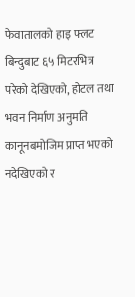फेवातालको हाइ फ्लट बिन्दुबाट ६५ मिटरभित्र परेको देखिएको, होटल तथा भवन निर्माण अनुमति कानूनबमोजिम प्राप्त भएको नदेखिएको र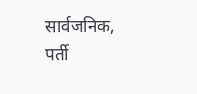सार्वजनिक, पर्ती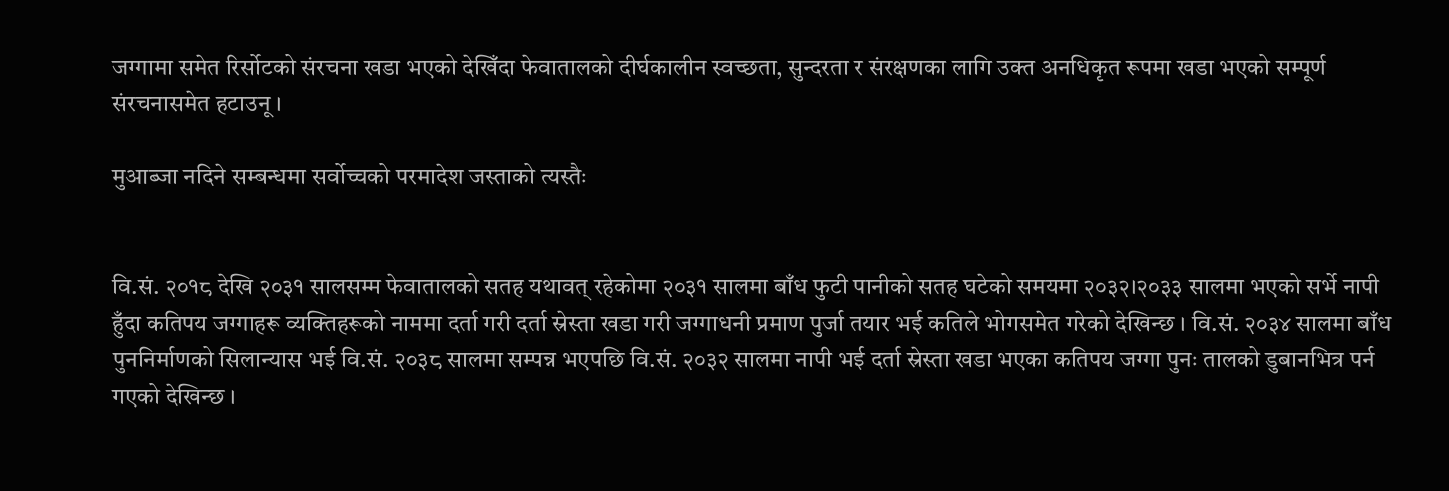जग्गामा समेत रिर्सोटको संरचना खडा भएको देखिँदा फेवातालको दीर्घकालीन स्वच्छता, सुन्दरता र संरक्षणका लागि उक्त अनधिकृत रूपमा खडा भएको सम्पूर्ण संरचनासमेत हटाउनू ।

मुआब्जा नदिने सम्बन्धमा सर्वोच्चको परमादेश जस्ताको त्यस्तैः


वि.सं. २०१८ देखि २०३१ सालसम्म फेवातालको सतह यथावत् रहेकोमा २०३१ सालमा बाँध फुटी पानीको सतह घटेको समयमा २०३२।२०३३ सालमा भएको सर्भे नापी हुँदा कतिपय जग्गाहरू व्यक्तिहरूको नाममा दर्ता गरी दर्ता स्रेस्ता खडा गरी जग्गाधनी प्रमाण पुर्जा तयार भई कतिले भोगसमेत गरेको देखिन्छ । वि.सं. २०३४ सालमा बाँध पुननिर्माणको सिलान्यास भई वि.सं. २०३८ सालमा सम्पन्न भएपछि वि.सं. २०३२ सालमा नापी भई दर्ता स्रेस्ता खडा भएका कतिपय जग्गा पुनः तालको डुबानभित्र पर्न गएको देखिन्छ ।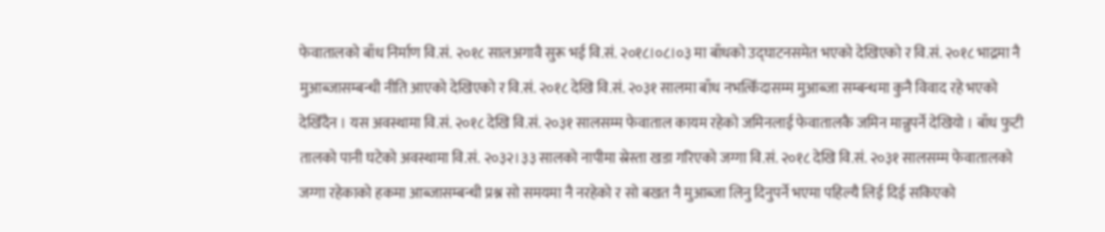फेवातालको बाँध निर्माण वि.सं. २०१८ सालअगावै सुरू भई वि.सं. २०१८।०८।०३ मा बाँधको उद्घाटनसमेत भएको देखिएको र वि.सं. २०१८ भाद्रमा नै मुआब्जासम्बन्धी नीति आएको देखिएको र वि.सं. २०१८ देखि वि.सं. २०३१ सालमा बाँध नभत्किँदासम्म मुआब्जा सम्बन्धमा कुनै विवाद रहे भएको देखिँदैन । यस अवस्थामा वि.सं. २०१८ देखि वि.सं. २०३१ सालसम्म फेवाताल कायम रहेको जमिनलाई फेवातालकै जमिन मान्नुपर्ने देखियो । बाँध फुटी तालको पानी घटेको अवस्थामा वि.सं. २०३२।३३ सालको नापीमा स्रेस्ता खडा गरिएको जग्गा वि.सं. २०१८ देखि वि.सं. २०३१ सालसम्म फेवातालको जग्गा रहेकाको हकमा आब्जासम्बन्धी प्रश्न सो समयमा नै नरहेको र सो बखत नै मुआब्जा लिनु दिनुपर्ने भएमा पहिल्यै लिई दिई सकिएको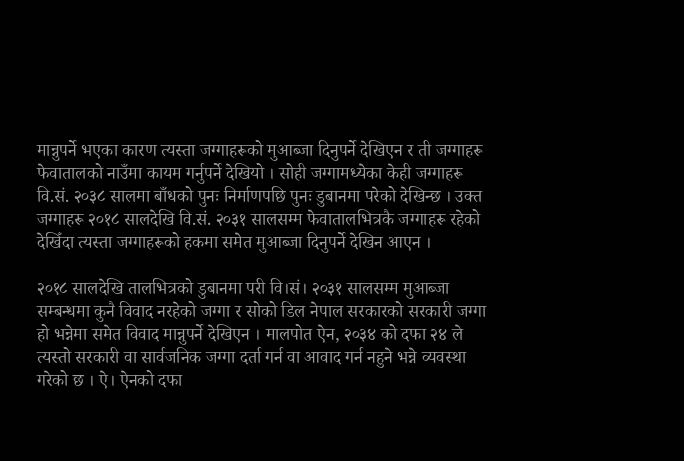मान्नुपर्ने भएका कारण त्यस्ता जग्गाहरूको मुआब्जा दिनुपर्ने देखिएन र ती जग्गाहरू फेवातालको नाउँमा कायम गर्नुपर्ने देखियो । सोही जग्गामध्येका केही जग्गाहरू वि.सं. २०३८ सालमा बाँधको पुनः निर्माणपछि पुनः डुबानमा परेको देखिन्छ । उक्त जग्गाहरू २०१८ सालदेखि वि.सं. २०३१ सालसम्म फेवातालभित्रकै जग्गाहरू रहेको देखिँदा त्यस्ता जग्गाहरूको हकमा समेत मुआब्जा दिनुपर्ने देखिन आएन ।

२०१८ सालदेखि तालभित्रको डुबानमा परी वि।सं। २०३१ सालसम्म मुआब्जा सम्बन्धमा कुनै विवाद नरहेको जग्गा र सोको डिल नेपाल सरकारको सरकारी जग्गा हो भन्नेमा समेत विवाद मान्नुपर्ने देखिएन । मालपोत ऐन, २०३४ को दफा २४ ले त्यस्तो सरकारी वा सार्वजनिक जग्गा दर्ता गर्न वा आवाद गर्न नहुने भन्ने व्यवस्था गरेको छ । ऐ। ऐनको दफा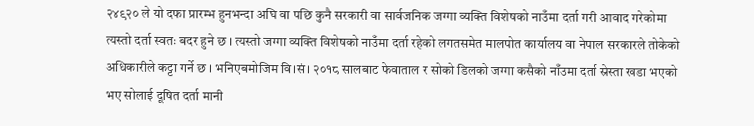२४९२० ले यो दफा प्रारम्भ हुनभन्दा अघि वा पछि कुनै सरकारी वा सार्वजनिक जग्गा व्यक्ति विशेषको नाउँमा दर्ता गरी आवाद गरेकोमा त्यस्तो दर्ता स्वतः बदर हुने छ । त्यस्तो जग्गा व्यक्ति विशेषको नाउँमा दर्ता रहेको लगतसमेत मालपोत कार्यालय वा नेपाल सरकारले तोकेको अधिकारीले कट्टा गर्ने छ । भनिएबमोजिम वि।सं। २०१८ सालबाट फेवाताल र सोको डिलको जग्गा कसैको नाँउमा दर्ता स्रेस्ता खडा भएको भए सोलाई दूषित दर्ता मानी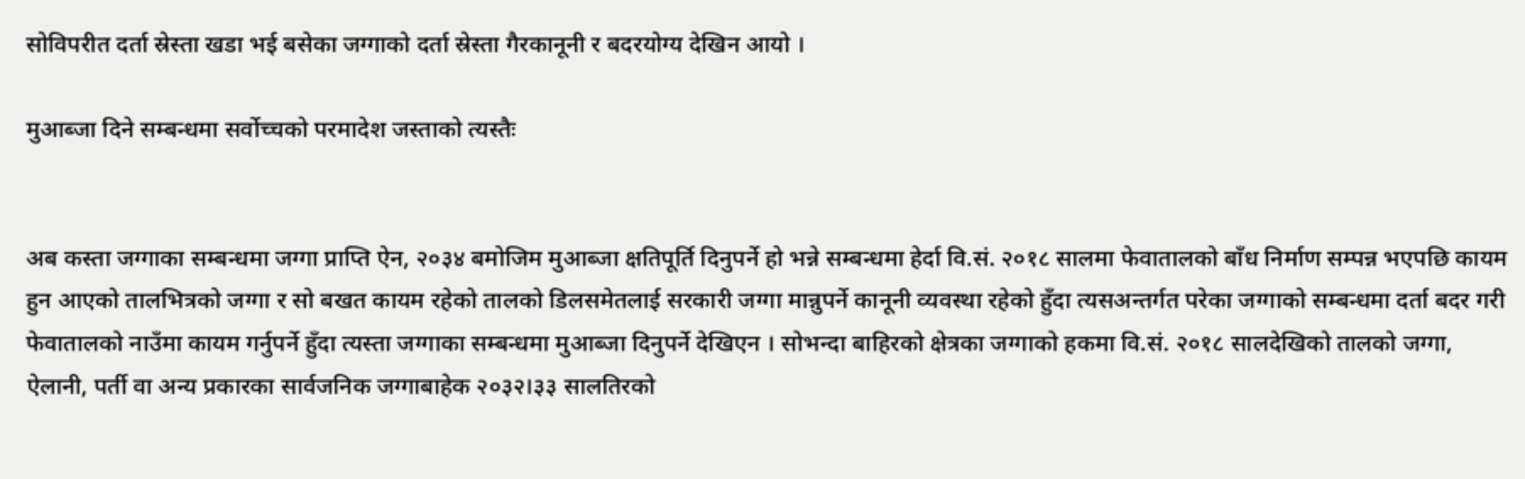सोविपरीत दर्ता स्रेस्ता खडा भई बसेका जग्गाको दर्ता स्रेस्ता गैरकानूनी र बदरयोग्य देखिन आयो ।

मुआब्जा दिने सम्बन्धमा सर्वोच्चको परमादेश जस्ताको त्यस्तैः


अब कस्ता जग्गाका सम्बन्धमा जग्गा प्राप्ति ऐन, २०३४ बमोजिम मुआब्जा क्षतिपूर्ति दिनुपर्ने हो भन्ने सम्बन्धमा हेर्दा वि.सं. २०१८ सालमा फेवातालको बाँध निर्माण सम्पन्न भएपछि कायम हुन आएको तालभित्रको जग्गा र सो बखत कायम रहेको तालको डिलसमेतलाई सरकारी जग्गा मान्नुपर्ने कानूनी व्यवस्था रहेको हुँदा त्यसअन्तर्गत परेका जग्गाको सम्बन्धमा दर्ता बदर गरी फेवातालको नाउँमा कायम गर्नुपर्ने हुँदा त्यस्ता जग्गाका सम्बन्धमा मुआब्जा दिनुपर्ने देखिएन । सोभन्दा बाहिरको क्षेत्रका जग्गाको हकमा वि.सं. २०१८ सालदेखिको तालको जग्गा, ऐलानी, पर्ती वा अन्य प्रकारका सार्वजनिक जग्गाबाहेक २०३२।३३ सालतिरको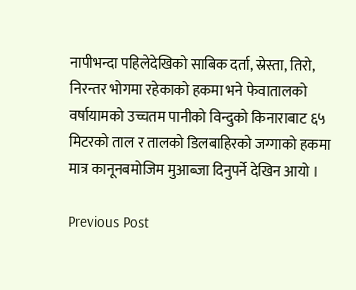नापीभन्दा पहिलेदेखिको साबिक दर्ता, स्रेस्ता, तिरो, निरन्तर भोगमा रहेकाको हकमा भने फेवातालको वर्षायामको उच्चतम पानीको विन्दुको किनाराबाट ६५ मिटरको ताल र तालको डिलबाहिरको जग्गाको हकमा मात्र कानूनबमोजिम मुआब्जा दिनुपर्ने देखिन आयो ।

Previous Post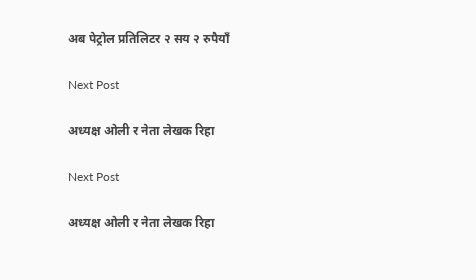अब पेट्रोल प्रतिलिटर २ सय २ रुपैयाँ

Next Post

अध्यक्ष ओली र नेता लेखक रिहा

Next Post

अध्यक्ष ओली र नेता लेखक रिहा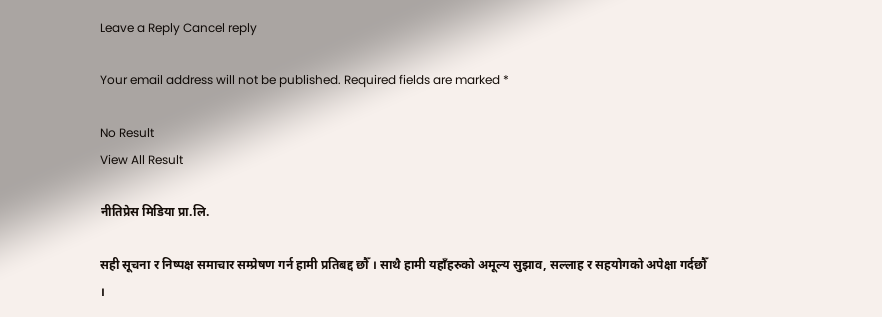Leave a Reply Cancel reply

Your email address will not be published. Required fields are marked *

No Result
View All Result

नीतिप्रेस मिडिया प्रा.लि.

सही सूचना र निष्पक्ष समाचार सम्प्रेषण गर्न हामी प्रतिबद्द छौँ । साथै हामी यहाँहरुको अमूल्य सुझाव, सल्लाह र सहयोगको अपेक्षा गर्दछौँ ।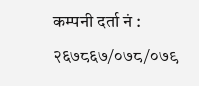कम्पनी दर्ता नं : २६७८६७/०७८/०७९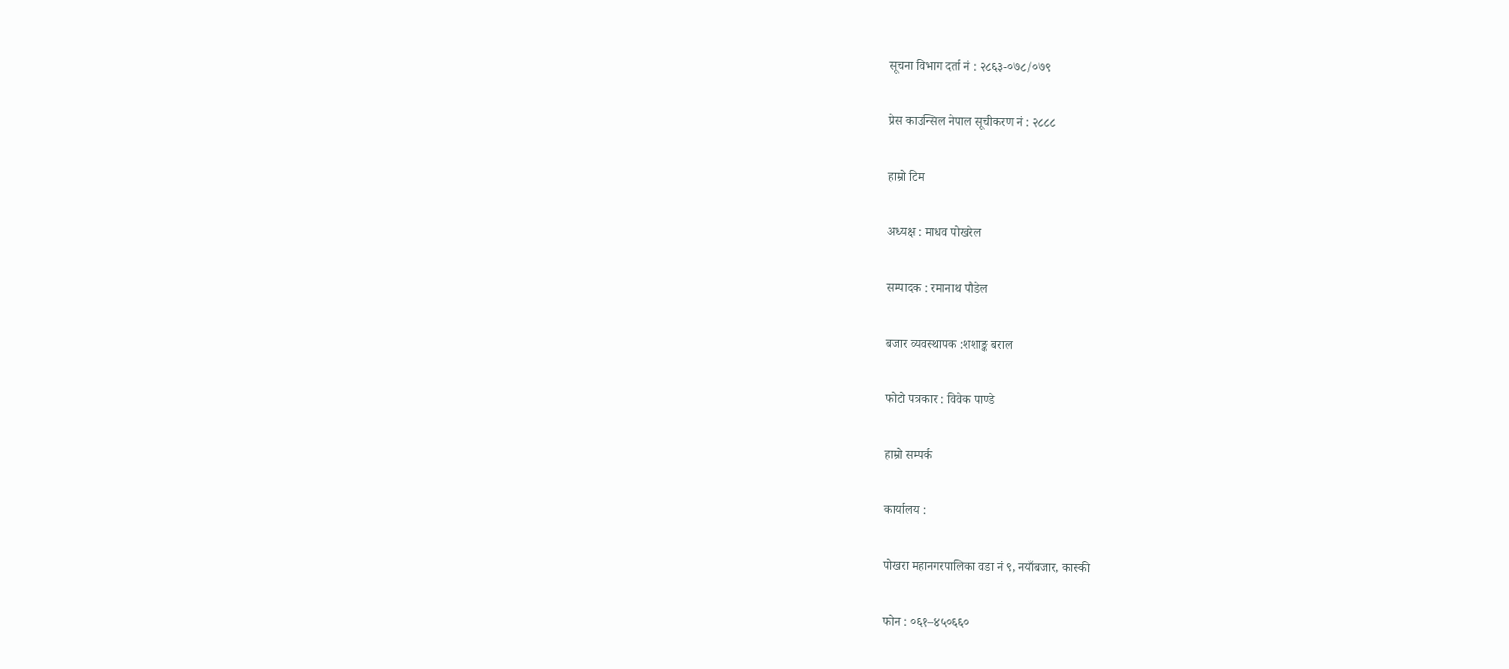सूचना विभाग दर्ता नं : २८६३-०७८/०७९

प्रेस काउन्सिल नेपाल सूचीकरण नं : २८८८

हाम्रो टिम

अध्यक्ष : माधव पोखरेल

सम्पादक : रमानाथ पौडेल

बजार व्यवस्थापक :शशाङ्क बराल

फोटो पत्रकार : विवेक पाण्डे

हाम्रो सम्पर्क

कार्यालय :

पोखरा महानगरपालिका वडा नं ९, नयाँबजार, कास्की

फोन : ०६१–४५०६६०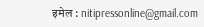इमेल : nitipressonline@gmail.com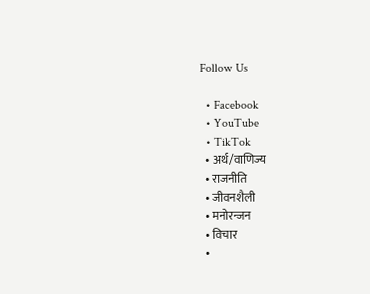Follow Us

  • Facebook
  • YouTube
  • TikTok
  • अर्थ/वाणिज्य
  • राजनीति
  • जीवनशैली
  • मनोरन्जन
  • विचार
  •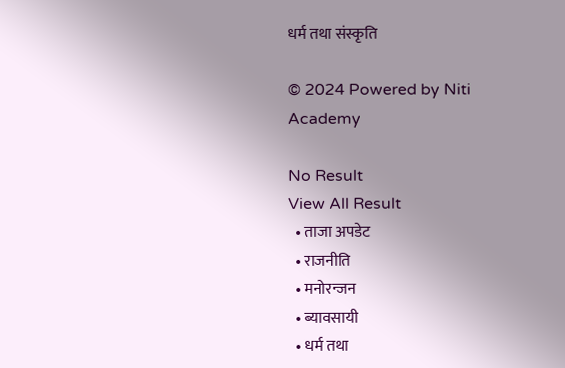धर्म तथा संस्कृति

© 2024 Powered by Niti Academy

No Result
View All Result
  • ताजा अपडेट
  • राजनीति
  • मनोरन्जन
  • ब्यावसायी
  • धर्म तथा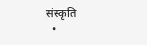संस्कृति
  •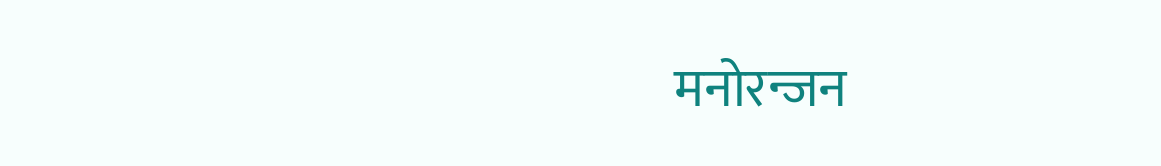मनोरन्जन